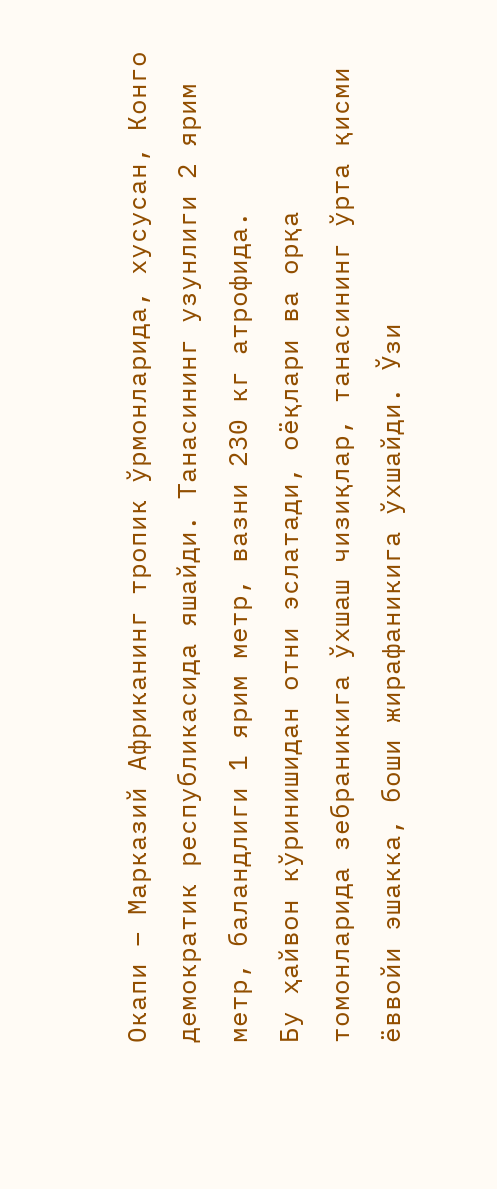Окапи – Марказий Африканинг тропик ўрмонларида, хусусан, Конго демократик республикасида яшайди. Танасининг узунлиги 2 ярим метр, баландлиги 1 ярим метр, вазни 230 кг атрофида.
Бу ҳайвон кўринишидан отни эслатади, оёқлари ва орқа томонларида зебраникига ўхшаш чизиқлар, танасининг ўрта қисми ёввойи эшакка, боши жирафаникига ўхшайди. Ўзи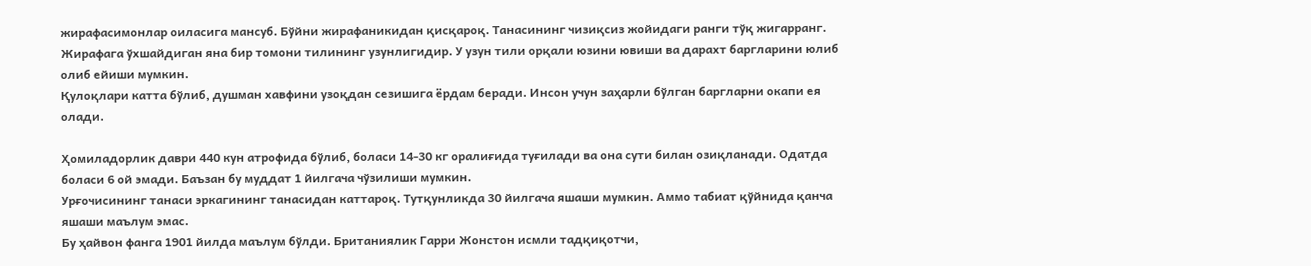жирафасимонлар оиласига мансуб. Бўйни жирафаникидан қисқароқ. Танасининг чизиқсиз жойидаги ранги тўқ жигарранг. Жирафага ўхшайдиган яна бир томони тилининг узунлигидир. У узун тили орқали юзини ювиши ва дарахт баргларини юлиб олиб ейиши мумкин.
Қулоқлари катта бўлиб, душман хавфини узоқдан сезишига ёрдам беради. Инсон учун заҳарли бўлган баргларни окапи ея олади.

Ҳомиладорлик даври 440 кун атрофида бўлиб, боласи 14-30 кг оралиғида туғилади ва она сути билан озиқланади. Одатда боласи 6 ой эмади. Баъзан бу муддат 1 йилгача чўзилиши мумкин.
Урғочисининг танаси эркагининг танасидан каттароқ. Тутқунликда 30 йилгача яшаши мумкин. Аммо табиат қўйнида қанча яшаши маълум эмас.
Бу ҳайвон фанга 1901 йилда маълум бўлди. Британиялик Гарри Жонстон исмли тадқиқотчи,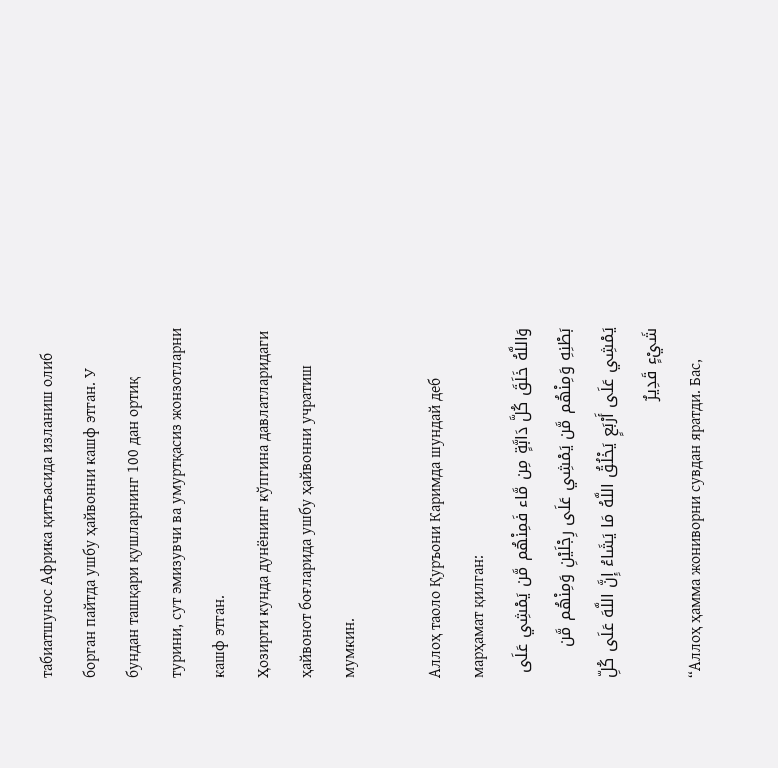табиатшунос Африка қитъасида изланиш олиб борган пайтда ушбу ҳайвонни кашф этган. У бундан ташқари қушларнинг 100 дан ортиқ турини, сут эмизувчи ва умуртқасиз жонзотларни кашф этган.
Ҳозирги кунда дунёнинг кўпгина давлатларидаги ҳайвонот боғларида ушбу ҳайвонни учратиш мумкин.

Аллоҳ таоло Қуръони Каримда шундай деб марҳамат қилган:
وَاللَّهُ خَلَقَ كُلَّ دَابَّةٍ مِن مَّاء فَمِنْهُم مَّن يَمْشِي عَلَى بَطْنِهِ وَمِنْهُم مَّن يَمْشِي عَلَى رِجْلَيْنِ وَمِنْهُم مَّن يَمْشِي عَلَى أَرْبَعٍ يَخْلُقُ اللَّهُ مَا يَشَاءُ إِنَّ اللَّهَ عَلَى كُلِّ شَيْءٍ قَدِيرٌ
“Аллоҳ ҳамма жониворни сувдан яратди. Бас,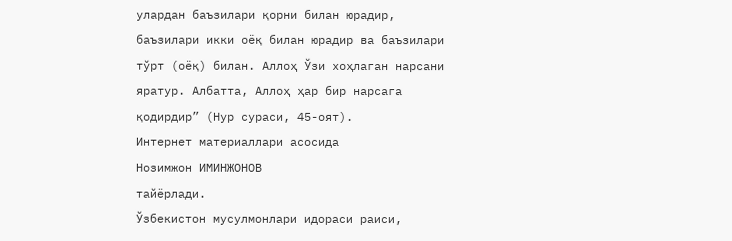улардан баъзилари қорни билан юрадир, баъзилари икки оёқ билан юрадир ва баъзилари тўрт (оёқ) билан. Аллоҳ Ўзи хоҳлаган нарсани яратур. Албатта, Аллоҳ ҳар бир нарсага қодирдир” (Нур сураси, 45-оят).
Интернет материаллари асосида
Нозимжон ИМИНЖОНОВ
тайёрлади.
Ўзбекистон мусулмонлари идораси раиси,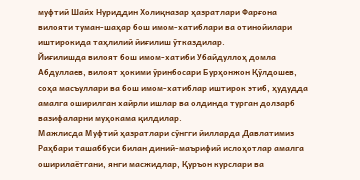муфтий Шайх Нуриддин Холиқназар ҳазратлари Фарғона вилояти туман-шаҳар бош имом-хатиблари ва отинойилари иштирокида таҳлилий йиғилиш ўтказдилар.
Йиғилишда вилоят бош имом-хатиби Убайдуллоҳ домла Абдуллаев, вилоят ҳокими ўринбосари Бурҳонжон Қўлдошев, соҳа масъуллари ва бош имом-хатиблар иштирок этиб, ҳудудда амалга оширилган хайрли ишлар ва олдинда турган долзарб вазифаларни муҳокама қилдилар.
Мажлисда Муфтий ҳазратлари сўнгги йилларда Давлатимиз Раҳбари ташаббуси билан диний-маърифий ислоҳотлар амалга оширилаётгани, янги масжидлар, Қуръон курслари ва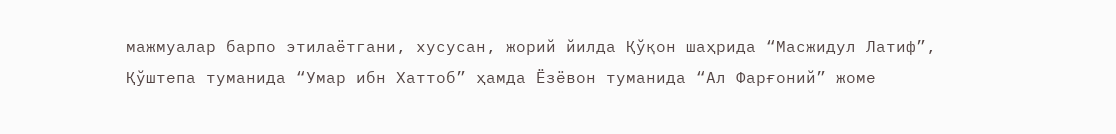мажмуалар барпо этилаётгани, хусусан, жорий йилда Қўқон шаҳрида “Масжидул Латиф”, Қўштепа туманида “Умар ибн Хаттоб” ҳамда Ёзёвон туманида “Ал Фарғоний” жоме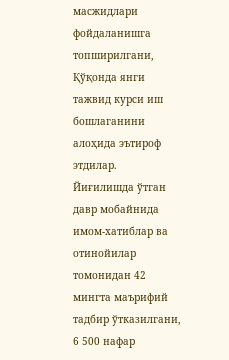масжидлари фойдаланишга топширилгани, Қўқонда янги тажвид курси иш бошлаганини алоҳида эътироф этдилар.
Йиғилишда ўтган давр мобайнида имом-хатиблар ва отинойилар томонидан 42 мингта маърифий тадбир ўтказилгани, 6 500 нафар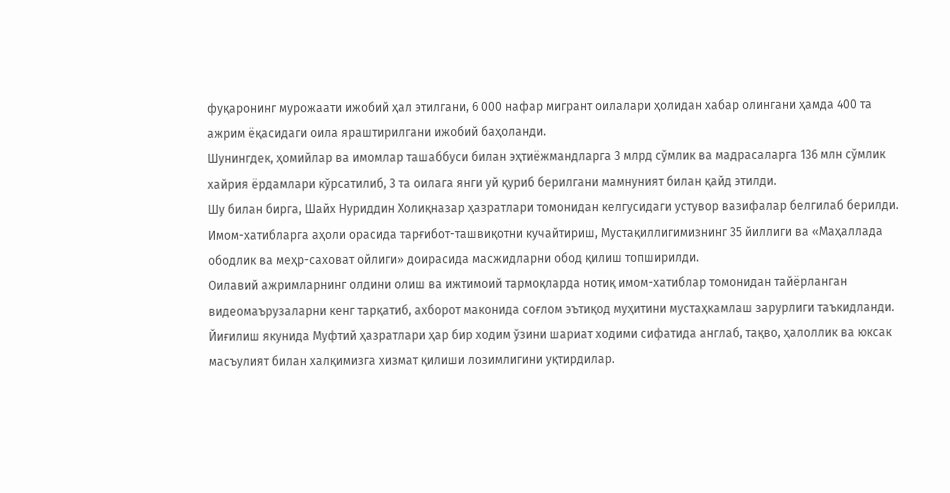фуқаронинг мурожаати ижобий ҳал этилгани, 6 000 нафар мигрант оилалари ҳолидан хабар олингани ҳамда 400 та ажрим ёқасидаги оила яраштирилгани ижобий баҳоланди.
Шунингдек, ҳомийлар ва имомлар ташаббуси билан эҳтиёжмандларга 3 млрд сўмлик ва мадрасаларга 136 млн сўмлик хайрия ёрдамлари кўрсатилиб, 3 та оилага янги уй қуриб берилгани мамнуният билан қайд этилди.
Шу билан бирга, Шайх Нуриддин Холиқназар ҳазратлари томонидан келгусидаги устувор вазифалар белгилаб берилди. Имом-хатибларга аҳоли орасида тарғибот-ташвиқотни кучайтириш, Мустақиллигимизнинг 35 йиллиги ва «Маҳаллада ободлик ва меҳр-саховат ойлиги» доирасида масжидларни обод қилиш топширилди.
Оилавий ажримларнинг олдини олиш ва ижтимоий тармоқларда нотиқ имом-хатиблар томонидан тайёрланган видеомаърузаларни кенг тарқатиб, ахборот маконида соғлом эътиқод муҳитини мустаҳкамлаш зарурлиги таъкидланди.
Йиғилиш якунида Муфтий ҳазратлари ҳар бир ходим ўзини шариат ходими сифатида англаб, тақво, ҳалоллик ва юксак масъулият билан халқимизга хизмат қилиши лозимлигини уқтирдилар.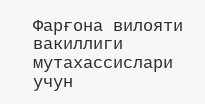Фарғона вилояти вакиллиги мутахассислари учун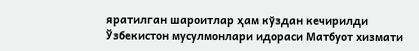яратилган шароитлар ҳам кўздан кечирилди
Ўзбекистон мусулмонлари идораси Матбуот хизмати